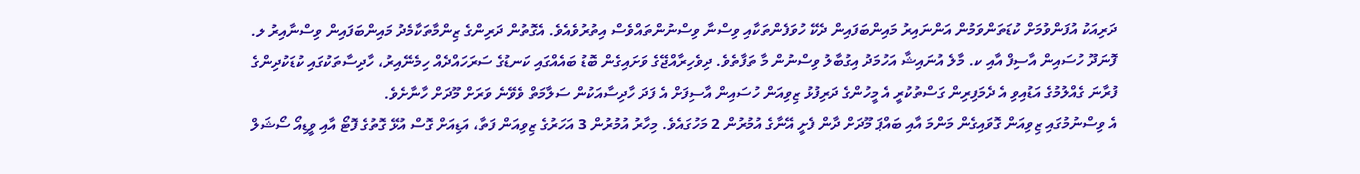ދަރިއަކު އުފަންވުމަށް ކުޑަތަންވަމުން އަންނައިރު މައިންބަފައިން ދެކޭ ހުވަފެންތަކާއި ވިސްނާ ވިސްނުންތައްވެސް އިތުރުވެއެވެ. އެގޮތުން ދަރިންގެ ޒިންމާތަކާމެދު މައިންބަފައިން ވިސްނާއިރު ލ. ފޮނަދޫ ހުސައިން އާސިފް އާއި ކ. މާލެ އުނައިޝާ އަހުމަދު އިގުބާލު ވިސްނުން މާ ތަފާތެވެ. ދިވެހިރާއްޖޭގެ ވަށައިގެން ބޮޑު ބައެއްގައި ކަނޑުގެ ސަރަހައްދެއް ހިމެނޭއިރު، ހާދިސާތަކުގައި ކުޑަކުދިންގެ ފުރާނަ ގެއްލުމުގެ އަޑުއިވި އެ ދެމަފިރިން ގަސްތުކުރީ އެ މީހުންގެ ދަރިފުޅު ޒިވިއަން ހުސައިން އާސިފަށް އެ ފަދަ ހާދިސާއަކުން ސަލާމަތް ވެވޭނެ ވަރަށް މޫދަށް ހާނާށެވެ.
އެ ވިސްނުމުގައި ޒިވިއަން ގޮވައިގެން މަންމަ އާއި ބައްޕަ މޫދަށް ދާން ފެށީ އޭނާގެ އުމުރުން 2 މަހުގައެވެ. މިހާރު އުމުރުން 3 އަހަރުގެ ޒިވިއަން ފަތާ، އަޑިއަށް ގޮސް އުޅޭ ގޮތުގެ ފޮޓޯ އާއި ވީޑިއޯ ސޯޝަލް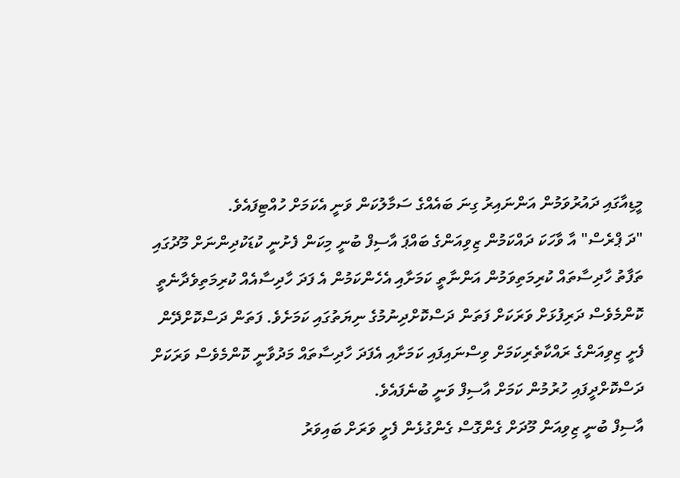މީޑިއާގައި ދައުރުވަމުން އަންނައިރު ގިނަ ބައެއްގެ ސަމާލުކަން ވަނީ އެކަމަށް ހުއްޓިފައެވެ.
"ދަ ޕްރެސް" އާ ވާހަކަ ދައްކަމުން ޒިވިއަންގެ ބައްޕަ އާސިފް ބުނީ މިކަން ފެށުނީ ކުޑަކުދިންނަށް މޫދުގައި ތަފާތު ހާދިސާތައް ކުރިމަތިވަމުން އަންނާތީ ކަމަށާއި އެހެންކަމުން އެ ފަދަ ހާދިސާއެއް ކުރިމަތިވެދާނެތީ ކޮންމެވެސް ދަރިފުޅަށް ވަރަކަށް ފަތަން ދަސްކޮށްދިނުމުގެ ނިޔަތުގައި ކަމަށެވެ. ފަތަން ދަސްކޮށްދޭން ފެށީ ޒިވިއަންގެ ރައްކާތެރިކަމަށް ވިސްނައިފައި ކަމަށާއި އެފަދަ ހާދިސާތައް މަދުވާނީ ކޮންމެވެސް ވަރަކަށް ދަސްކޮށްދީފައި ހުރުމުން ކަމަށް އާސިފް ވަނީ ބުނެފައެވެ.
އާސިފް ބުނީ ޒިވިއަން މޫދަށް ގެންގޮސް ގެންގުޅެން ފެށީ ވަރަށް ބައިވަރު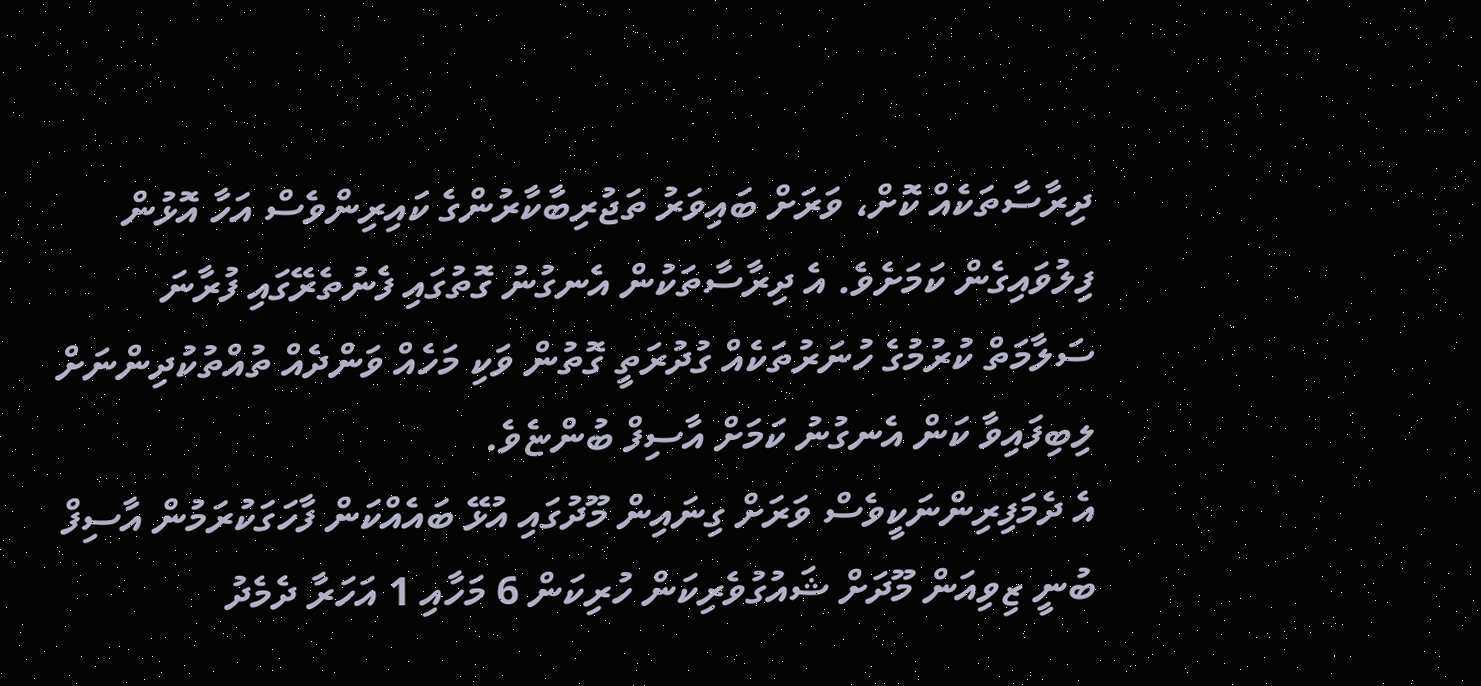ދިރާސާތަކެއް ކޮށް، ވަރަށް ބައިވަރު ތަޖުރިބާކާރުންގެ ކައިރިންވެސް އަހާ އޮޅުން ފިލުވައިގެން ކަމަށެވެ. އެ ދިރާސާތަކުން އެނގުނު ގޮތުގައި ފެނުތެރޭގައި ފުރާނަ ސަލާމަތް ކުރުމުގެ ހުނަރުތަކެއް ގުދުރަތީ ގޮތުން ވަކި މަހެއް ވަންދެއް ތުއްތުކުދިންނަށް ލިބިފައިވާ ކަން އެނގުނު ކަމަށް އާސިފް ބުންޏެވެ.
އެ ދެމަފިރިންނަކީވެސް ވަރަށް ގިނައިން މޫދުގައި އުޅޭ ބައެއްކަން ފާހަގަކުރަމުން އާސިފް ބުނީ ޒިވިއަން މޫދަށް ޝައުގުވެރިކަން ހުރިކަން 6 މަހާއި 1 އަހަރާ ދެމެދު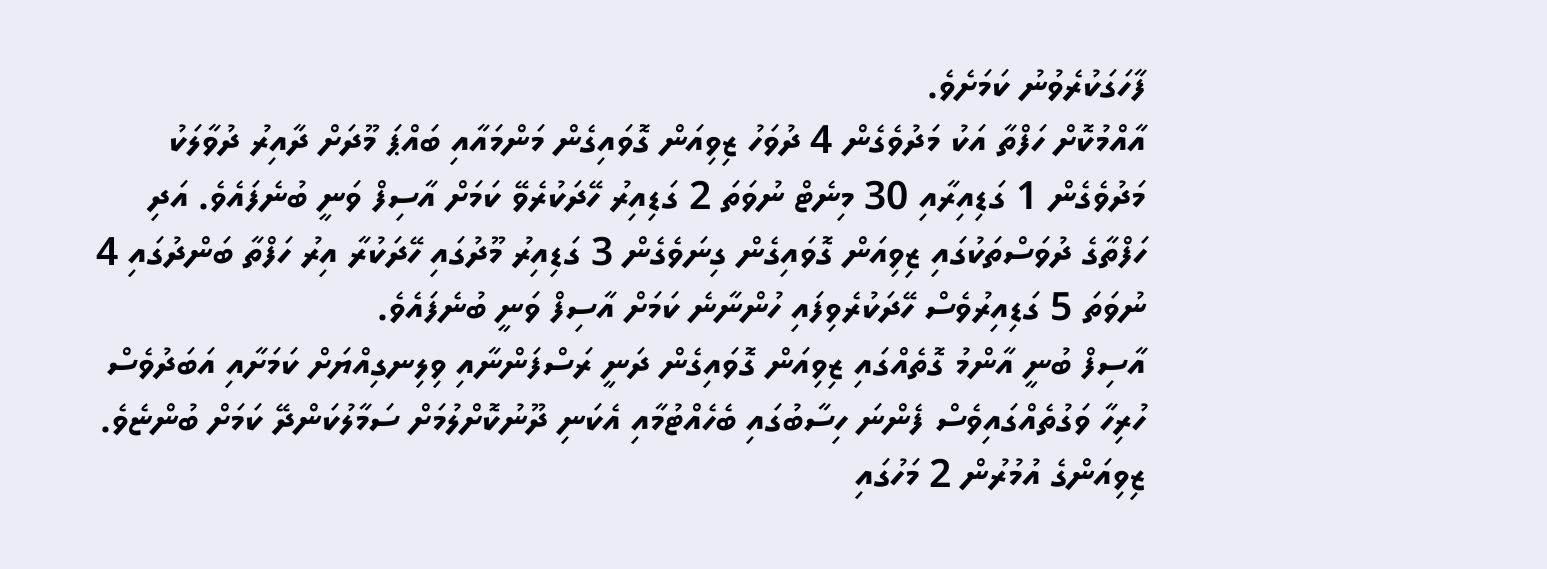ފާހަގަކުރެވުނު ކަމަށެވެ.
އާއްމުކޮށް ހަފްތާ އަކު މަދުވެގެން 4 ދުވަހު ޒިވިއަން ގޮވައިގެން މަންމައާއި ބައްޕަ މޫދަށް ދާއިރު ދުވާލަކު މަދުވެގެން 1 ގަޑިއިރާއި 30 މިނެޓް ނުވަތަ 2 ގަޑިއިރު ހޭދަކުރެވޭ ކަމަށް އާސިފް ވަނީ ބުނެފައެވެ. އަދި ހަފްތާގެ ދުވަސްތަކުގައި ޒިވިއަން ގޮވައިގެން ގިނަވެގެން 3 ގަޑިއިރު މޫދުގައި ހޭދަކުރާ އިރު ހަފްތާ ބަންދުގައި 4 ނުވަތަ 5 ގަޑިއިރުވެސް ހޭދަކުރެވިފައި ހުންނާނެ ކަމަށް އާސިފް ވަނީ ބުނެފައެވެ.
އާސިފް ބުނީ އާންމު ގޮތެއްގައި ޒިވިއަން ގޮވައިގެން ދަނީ ރަސްފަންނާއި ވިލިނގިއްޔަށް ކަމަށާއި އަބަދުވެސް ހުރިހާ ވަގުތެއްގައިވެސް ފެންނަ ހިސާބުގައި ބެހެއްޓުމާއި އެކަނި ދޫނުކޮށްލުމަށް ސަމާލުކަންދޭ ކަމަށް ބުންޏެވެ.
ޒިވިއަންގެ އުމުރުން 2 މަހުގައި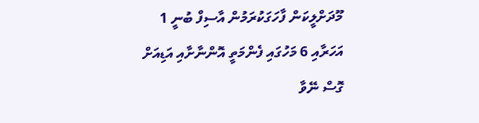މޫދަށްލީކަން ފާހަގަކުރަމުން އާސިފް ބުނީ 1 އަހަރާއި 6 މަހުގައި ފެންމަތީ އޮންނާށާއި އަޑިއަށް ގޮސް ނޭވާ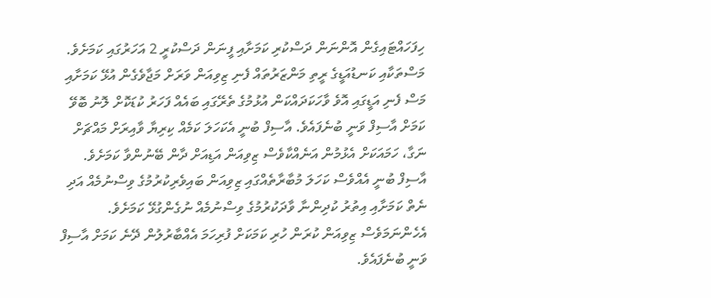ހިފަހައްޓައިގެން އޮންނަން ދަސްކުރި ކަމަށާއި ފީނަން ދަސްކުރީ 2 އަހަރުގައި ކަމަށެވެ.
މަސްތަކާއި ކަނޑުއަޑީގެ ރީތި މަންޒަރުތައް ފެނި ޒިވިއަން ވަރަށް މަޖާވެގެން އުޅޭ ކަމަށާއި މަސް ފެނި އަޑީގައި އޮވެ ވާހަކަދައްކަން އުޅުމުގެ ތެރޭގައި ބައެއް ފަހަރު ކުޑަކޮށް ލޮނު ބޮވޭ ކަމަށް އާސިފް ވަނީ ބުނެފައެވެ. އާސިފް ބުނީ އެކަހަލަ ކަމެއް ކިރިޔާ ވާއިރަށް މައްޗަށް ނަގާ، ހަމައަކަށް އެޅުމުން އަނެއްކާވެސް ޒިވިއަން އަޑިއަށް ދާން ބޭނުންވާ ކަމަށެވެ.
އާސިފް ބުނީ އެއްވެސް ކަހަލަ މުބާރާތެއްގައި ޒިވިއަން ބައިވެރިކުރުމުގެ ވިސްނުމެއް އަދި ނެތް ކަމަށާއި އިތުރު ކުދިންނާ ވާދަކުރުމުގެ ވިސްނުމެއް ނުގެންގުޅޭ ކަމަށެވެ. އެހެންނަމަވެސް ޒިވިއަން ކުރަން ހުރި ކަމަކަށް ފުރިހަމަ އެއްބާރުލުން ދޭނެ ކަމަށް އާސިފް ވަނީ ބުނެފައެވެ.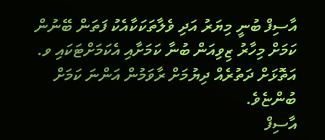އާސިފް ބުނީ މިޔަރު އަދި ވެލާތަކަކާއެކު ފަތަން ބޭނުން ކަމަށް މިހާރު ޒިވިއަން ބުނާ ކަމަށާއި އެކަމަށްޓަކައި ވ. އަތޮޅަށް ދަތުރެއް ދިޔުމަށް ރާވަމުން އަންނަ ކަމަށް ބުންޏެވެ.
އާސިފް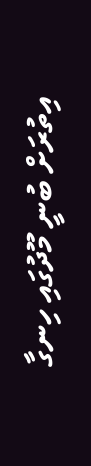އިތުރަށް ބުނީ މޫދުގައި ހިނގާ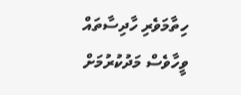ހިތާމަވެރި ހާދިސާތައް ވީހާވެސް މަދުކުރުމަށް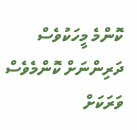ކޮންމެ މީހަކުވެސް ދަރިންނަށް ކޮންމެވެސް ވަރަކަށް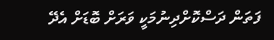ފަތަން ދަސްކޮށްދިނުމަކީ ވަރަށް ބޮޑަށް އެދޭ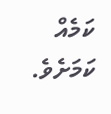ކަމެއް ކަމަށެވެ.